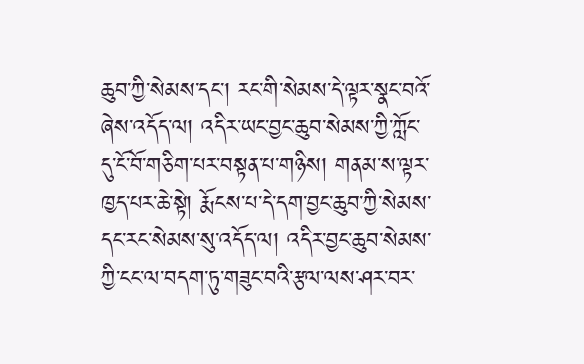ཆུབ་ཀྱི་སེམས་དང་། རང་གི་སེམས་དེ་ལྟར་སྣང་བའོ་ཞེས་འདོད་ལ། འདིར་ཡང་བྱང་ཆུབ་སེམས་ཀྱི་ཀློང་དུ་ངོ་བོ་གཅིག་པར་བསྟན་པ་གཉིས། གནམ་ས་ལྟར་ཁྱད་པར་ཆེ་སྟེ། རྨོངས་པ་དེ་དག་བྱང་ཆུབ་ཀྱི་སེམས་དང་རང་སེམས་སུ་འདོད་ལ། འདིར་བྱང་ཆུབ་སེམས་ཀྱི་ངང་ལ་བདག་ཏུ་གཟུང་བའི་རྩལ་ལས་ཤར་བར་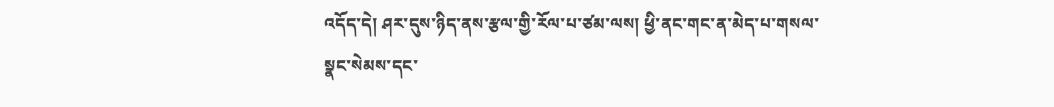འདོད་དེ། ཤར་དུས་ཉིད་ནས་རྩལ་གྱི་རོལ་པ་ཙམ་ལས། ཕྱི་ནང་གང་ན་མེད་པ་གསལ་སྣང་སེམས་དང་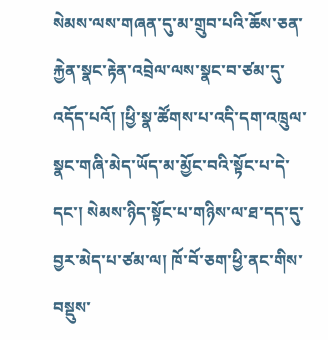སེམས་ལས་གཞན་དུ་མ་གྲུབ་པའི་ཆོས་ཅན་རྐྱེན་སྣང་རྟེན་འབྲེལ་ལས་སྣང་བ་ཙམ་དུ་འདོད་པའོ། །ཕྱི་སྣ་ཚོགས་པ་འདི་དག་འཁྲུལ་སྣང་གཞི་མེད་ཡོད་མ་མྱོང་བའི་སྟོང་པ་དེ་དང་། སེམས་ཉིད་སྟོང་པ་གཉིས་ལ་ཐ་དད་དུ་བྱར་མེད་པ་ཙམ་ལ། ཁོ་བོ་ཅག་ཕྱི་ནང་གིས་བསྡུས་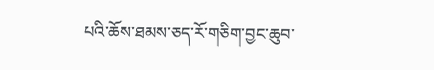པའི་ཆོས་ཐམས་ཅད་རོ་གཅིག་བྱང་ཆུབ་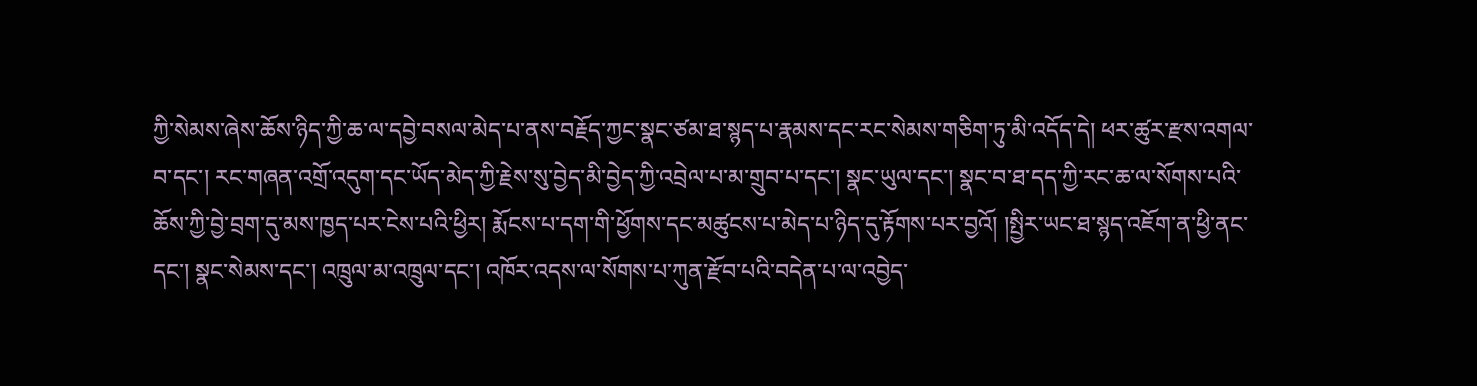ཀྱི་སེམས་ཞེས་ཆོས་ཉིད་ཀྱི་ཆ་ལ་དབྱེ་བསལ་མེད་པ་ནས་བརྗོད་ཀྱང་སྣང་ཙམ་ཐ་སྙད་པ་རྣམས་དང་རང་སེམས་གཅིག་ཏུ་མི་འདོད་དེ། ཕར་ཚུར་རྫས་འགལ་བ་དང་། རང་གཞན་འགྲོ་འདུག་དང་ཡོད་མེད་ཀྱི་རྗེས་སུ་བྱེད་མི་བྱེད་ཀྱི་འབྲེལ་པ་མ་གྲུབ་པ་དང་། སྣང་ཡུལ་དང་། སྣང་བ་ཐ་དད་ཀྱི་རང་ཆ་ལ་སོགས་པའི་ཆོས་ཀྱི་བྱེ་བྲག་དུ་མས་ཁྱད་པར་ངེས་པའི་ཕྱིར། རྨོངས་པ་དག་གི་ཕྱོགས་དང་མཚུངས་པ་མེད་པ་ཉིད་དུ་རྟོགས་པར་བྱའོ། །སྤྱིར་ཡང་ཐ་སྙད་འཇོག་ན་ཕྱི་ནང་དང་། སྣང་སེམས་དང་། འཁྲུལ་མ་འཁྲུལ་དང་། འཁོར་འདས་ལ་སོགས་པ་ཀུན་རྫོབ་པའི་བདེན་པ་ལ་འབྱེད་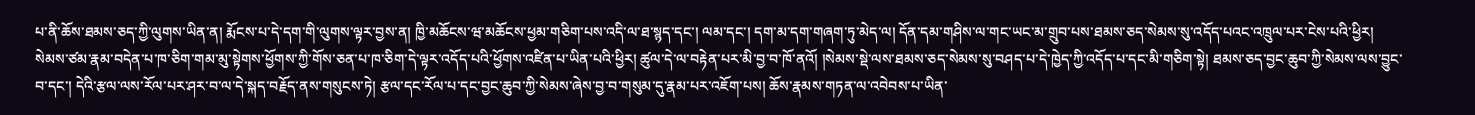པ་ནི་ཆོས་ཐམས་ཅད་ཀྱི་ལུགས་ཡིན་ན། རྨོངས་པ་དེ་དག་གི་ལུགས་ལྟར་བྱས་ན། ཁྱི་མཆོངས་ཝ་མཆོངས་ཕྱམ་གཅིག་པས་འདི་ལ་ཐ་སྙད་དང་། ལམ་དང་། དག་མ་དག་གཞག་ཏུ་མེད་ལ། དོན་དམ་གཤིས་ལ་གང་ཡང་མ་གྲུབ་པས་ཐམས་ཅད་སེམས་སུ་འདོད་པའང་འཁྲུལ་པར་ངེས་པའི་ཕྱིར། སེམས་ཙམ་རྣམ་བདེན་པ་ཁ་ཅིག་གམ་མུ་སྟེགས་ཕྱོགས་ཀྱི་གོས་ཅན་པ་ཁ་ཅིག་དེ་ལྟར་འདོད་པའི་ཕྱོགས་འཛིན་པ་ཡིན་པའི་ཕྱིར། ཚུལ་དེ་ལ་བརྟེན་པར་མི་བྱ་བ་ཁོ་ནའོ། །སེམས་སྡེ་ལས་ཐམས་ཅད་སེམས་སུ་བཤད་པ་དེ་ཁྱེད་ཀྱི་འདོད་པ་དང་མི་གཅིག་སྟེ། ཐམས་ཅད་བྱང་ཆུབ་ཀྱི་སེམས་ལས་བྱུང་བ་དང་། དེའི་རྩལ་ལས་རོལ་པར་ཤར་བ་ལ་དེ་སྐད་བརྗོད་ནས་གསུངས་ཏེ། རྩལ་དང་རོལ་པ་དང་བྱང་ཆུབ་ཀྱི་སེམས་ཞེས་བྱ་བ་གསུམ་དུ་རྣམ་པར་འཇོག་པས། ཆོས་རྣམས་གཏན་ལ་འབེབས་པ་ཡིན་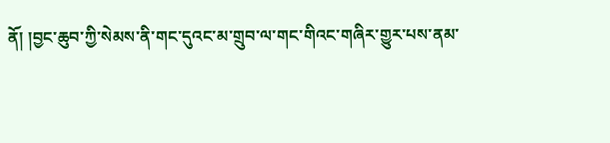ནོ། །བྱང་ཆུབ་ཀྱི་སེམས་ནི་གང་དུའང་མ་གྲུབ་ལ་གང་གིའང་གཞིར་གྱུར་པས་ནམ་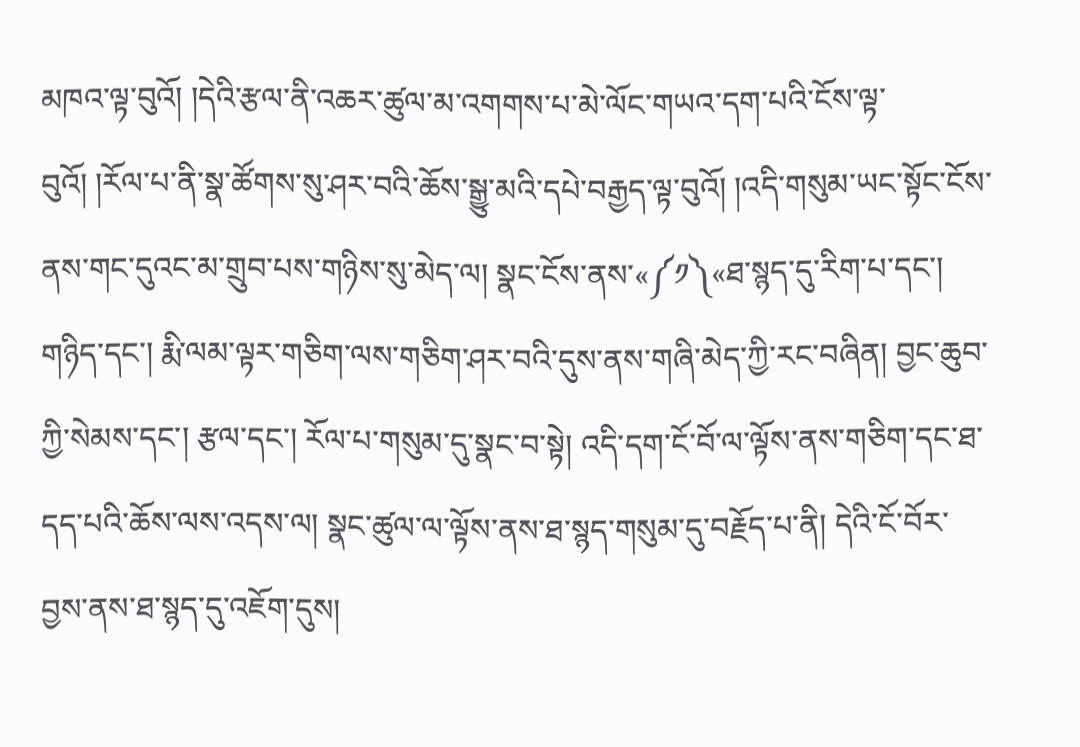མཁའ་ལྟ་བུའོ། །དེའི་རྩལ་ནི་འཆར་ཚུལ་མ་འགགས་པ་མེ་ལོང་གཡའ་དག་པའི་ངོས་ལྟ་བུའོ། །རོལ་པ་ནི་སྣ་ཚོགས་སུ་ཤར་བའི་ཆོས་སྒྱུ་མའི་དཔེ་བརྒྱད་ལྟ་བུའོ། །འདི་གསུམ་ཡང་སྟོང་ངོས་ནས་གང་དུའང་མ་གྲུབ་པས་གཉིས་སུ་མེད་ལ། སྣང་ངོས་ནས་«༼༡༽«ཐ་སྙད་དུ་རིག་པ་དང་། གཉིད་དང་། རྨི་ལམ་ལྟར་གཅིག་ལས་གཅིག་ཤར་བའི་དུས་ནས་གཞི་མེད་ཀྱི་རང་བཞིན། བྱང་ཆུབ་ཀྱི་སེམས་དང་། རྩལ་དང་། རོལ་པ་གསུམ་དུ་སྣང་བ་སྟེ། འདི་དག་ངོ་བོ་ལ་ལྟོས་ནས་གཅིག་དང་ཐ་དད་པའི་ཆོས་ལས་འདས་ལ། སྣང་ཚུལ་ལ་ལྟོས་ནས་ཐ་སྙད་གསུམ་དུ་བརྗོད་པ་ནི། དེའི་ངོ་བོར་བྱས་ནས་ཐ་སྙད་དུ་འཇོག་དུས།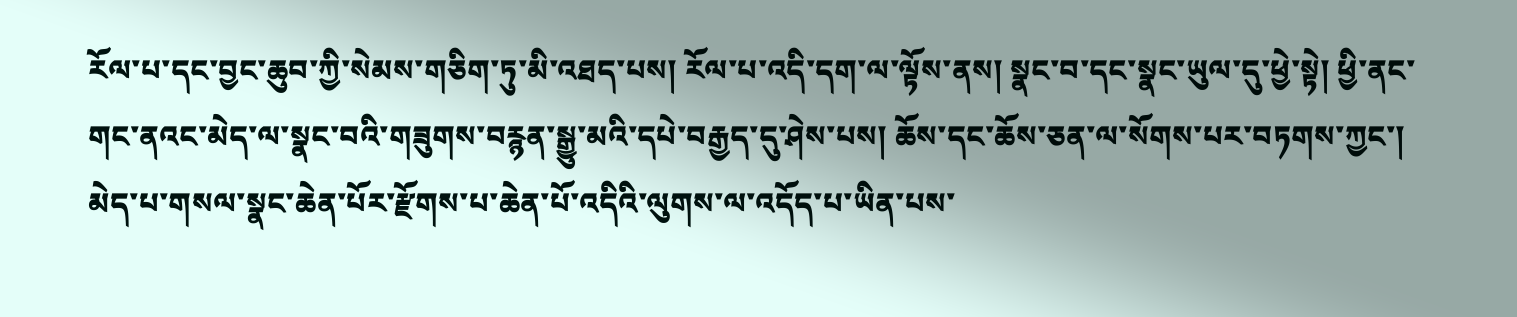རོལ་པ་དང་བྱང་ཆུབ་ཀྱི་སེམས་གཅིག་ཏུ་མི་འཐད་པས། རོལ་པ་འདི་དག་ལ་ལྟོས་ནས། སྣང་བ་དང་སྣང་ཡུལ་དུ་ཕྱེ་སྟེ། ཕྱི་ནང་གང་ནའང་མེད་ལ་སྣང་བའི་གཟུགས་བརྙན་སྒྱུ་མའི་དཔེ་བརྒྱད་དུ་ཤེས་པས། ཆོས་དང་ཆོས་ཅན་ལ་སོགས་པར་བཏགས་ཀྱང་། མེད་པ་གསལ་སྣང་ཆེན་པོར་རྫོགས་པ་ཆེན་པོ་འདིའི་ལུགས་ལ་འདོད་པ་ཡིན་པས་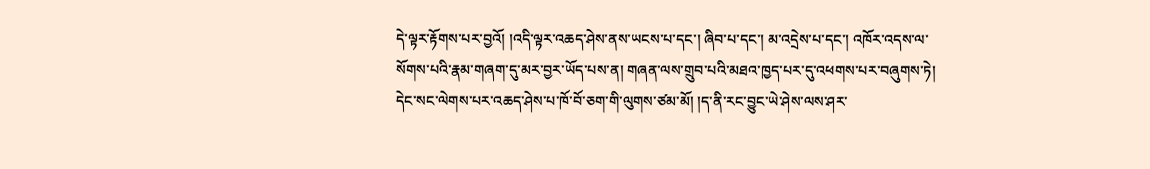དེ་ལྟར་རྟོགས་པར་བྱའོ། །འདི་ལྟར་འཆད་ཤེས་ནས་ཡངས་པ་དང་། ཞིབ་པ་དང་། མ་འདྲེས་པ་དང་། འཁོར་འདས་ལ་སོགས་པའི་རྣམ་གཞག་དུ་མར་བྱར་ཡོད་པས་ན། གཞན་ལས་གྲུབ་པའི་མཐའ་ཁྱད་པར་དུ་འཕགས་པར་བཞུགས་ཏེ། དེང་སང་ལེགས་པར་འཆད་ཤེས་པ་ཁོ་བོ་ཅག་གི་ལུགས་ཙམ་མོ། །ད་ནི་རང་བྱུང་ཡེ་ཤེས་ལས་ཤར་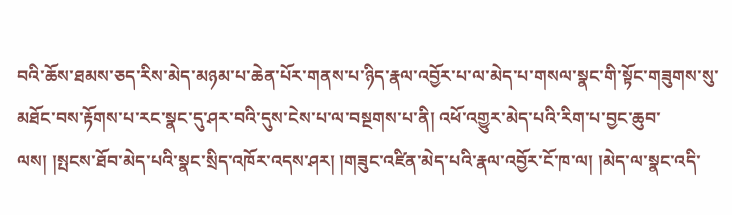བའི་ཆོས་ཐམས་ཅད་རིས་མེད་མཉམ་པ་ཆེན་པོར་གནས་པ་ཉིད་རྣལ་འབྱོར་པ་ལ་མེད་པ་གསལ་སྣང་གི་སྟོང་གཟུགས་སུ་མཐོང་བས་རྟོགས་པ་རང་སྣང་དུ་ཤར་བའི་དུས་ངེས་པ་ལ་བསྔགས་པ་ནི། འཕོ་འགྱུར་མེད་པའི་རིག་པ་བྱང་ཆུབ་ལས། །སྤངས་ཐོབ་མེད་པའི་སྣང་སྲིད་འཁོར་འདས་ཤར། །གཟུང་འཛིན་མེད་པའི་རྣལ་འབྱོར་ངོ་ཁ་ལ། །མེད་ལ་སྣང་འདི་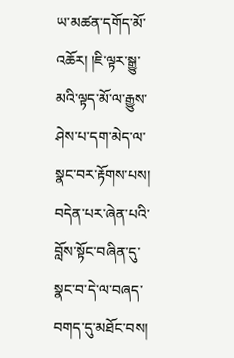ཡ་མཚན་དགོད་མོ་འཆོར། །ཇི་ལྟར་སྒྱུ་མའི་ལྟད་མོ་ལ་རྒྱུས་ཤེས་པ་དག་མེད་ལ་སྣང་བར་རྟོགས་པས། བདེན་པར་ཞེན་པའི་བློས་སྟོང་བཞིན་དུ་སྣང་བ་དེ་ལ་བཞད་བགད་དུ་མཐོང་བས།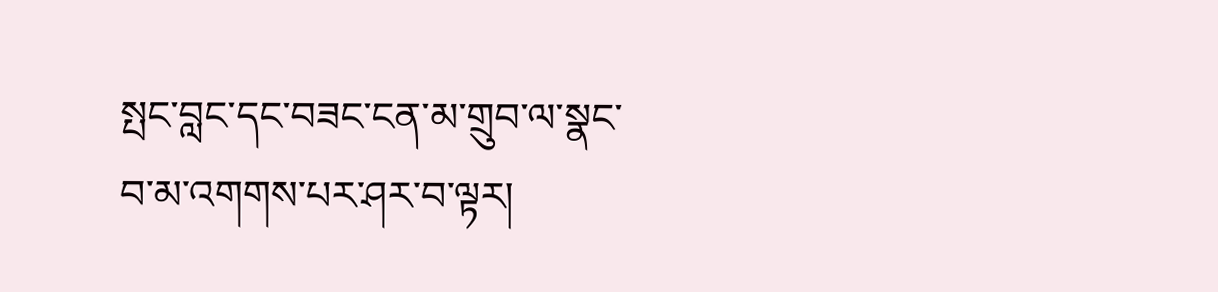སྤང་བླང་དང་བཟང་ངན་མ་གྲུབ་ལ་སྣང་བ་མ་འགགས་པར་ཤར་བ་ལྟར།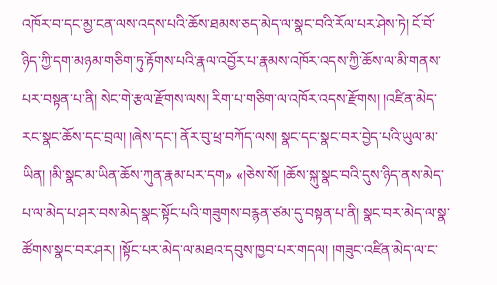འཁོར་བ་དང་མྱ་ངན་ལས་འདས་པའི་ཆོས་ཐམས་ཅད་མེད་ལ་སྣང་བའི་རོལ་པར་ཤེས་ཏེ། ངོ་བོ་ཉིད་ཀྱི་དག་མཉམ་གཅིག་ཏུ་རྟོགས་པའི་རྣལ་འབྱོར་པ་རྣམས་འཁོར་འདས་ཀྱི་ཆོས་ལ་མི་གནས་པར་བསྟན་པ་ནི། སེང་གེ་རྩལ་རྫོགས་ལས། རིག་པ་གཅིག་ལ་འཁོར་འདས་རྫོགས། །འཛིན་མེད་རང་སྣང་ཆོས་དང་བྲལ། །ཞེས་དང་། ནོར་བུ་ཕྲ་བཀོད་ལས། སྣང་དང་སྣང་བར་བྱེད་པའི་ཡུལ་མ་ཡིན། །མི་སྣང་མ་ཡིན་ཆོས་ཀུན་རྣམ་པར་དག» «།ཅེས་སོ། །ཆོས་སྐུ་སྣང་བའི་དུས་ཉིད་ནས་མེད་པ་ལ་མེད་པ་ཤར་བས་མེད་སྣང་སྟོང་པའི་གཟུགས་བརྙན་ཙམ་དུ་བསྟན་པ་ནི། སྣང་བར་མེད་ལ་སྣ་ཚོགས་སྣང་བར་ཤར། །སྟོང་པར་མེད་ལ་མཐའ་དབུས་ཁྱབ་པར་གདལ། །གཟུང་འཛིན་མེད་ལ་ང་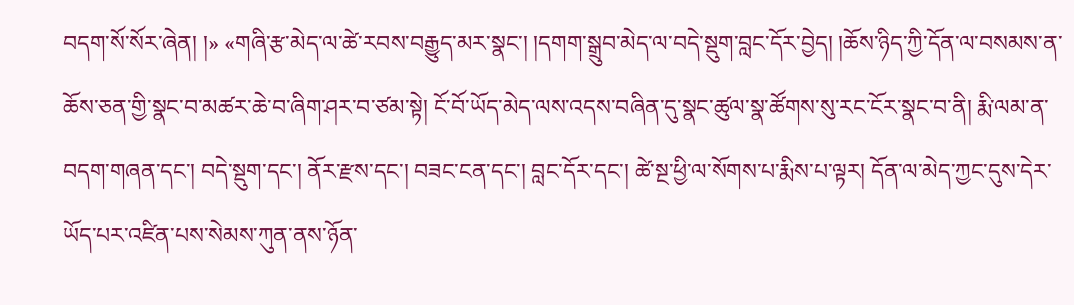བདག་སོ་སོར་ཞེན། །» «གཞི་རྩ་མེད་ལ་ཚེ་རབས་བརྒྱུད་མར་སྣང་། །དགག་སྒྲུབ་མེད་ལ་བདེ་སྡུག་བླང་དོར་བྱེད། །ཆོས་ཉིད་ཀྱི་དོན་ལ་བསམས་ན་ཆོས་ཅན་གྱི་སྣང་བ་མཚར་ཆེ་བ་ཞིག་ཤར་བ་ཙམ་སྟེ། ངོ་བོ་ཡོད་མེད་ལས་འདས་བཞིན་དུ་སྣང་ཚུལ་སྣ་ཚོགས་སུ་རང་ངོར་སྣང་བ་ནི། རྨི་ལམ་ན་བདག་གཞན་དང་། བདེ་སྡུག་དང་། ནོར་རྫས་དང་། བཟང་ངན་དང་། བླང་དོར་དང་། ཚེ་སྔ་ཕྱི་ལ་སོགས་པ་རྨིས་པ་ལྟར། དོན་ལ་མེད་ཀྱང་དུས་དེར་ཡོད་པར་འཛིན་པས་སེམས་ཀུན་ནས་ཉོན་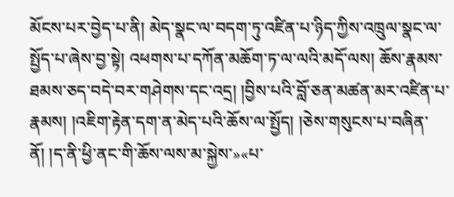མོངས་པར་བྱེད་པ་ནི། མེད་སྣང་ལ་བདག་ཏུ་འཛིན་པ་ཉིད་ཀྱིས་འཁྲུལ་སྣང་ལ་སྤྱོད་པ་ཞེས་བྱ་སྟེ། འཕགས་པ་དཀོན་མཆོག་ཏ་ལ་ལའི་མདོ་ལས། ཆོས་རྣམས་ཐམས་ཅད་བདེ་བར་གཤེགས་དང་འདྲ། །བྱིས་པའི་བློ་ཅན་མཚན་མར་འཛིན་པ་རྣམས། །འཇིག་རྟེན་དག་ན་མེད་པའི་ཆོས་ལ་སྤྱོད། །ཅེས་གསུངས་པ་བཞིན་ནོ། །ད་ནི་ཕྱི་ནང་གི་ཆོས་ལས་མ་སྐྱེས་»«པ་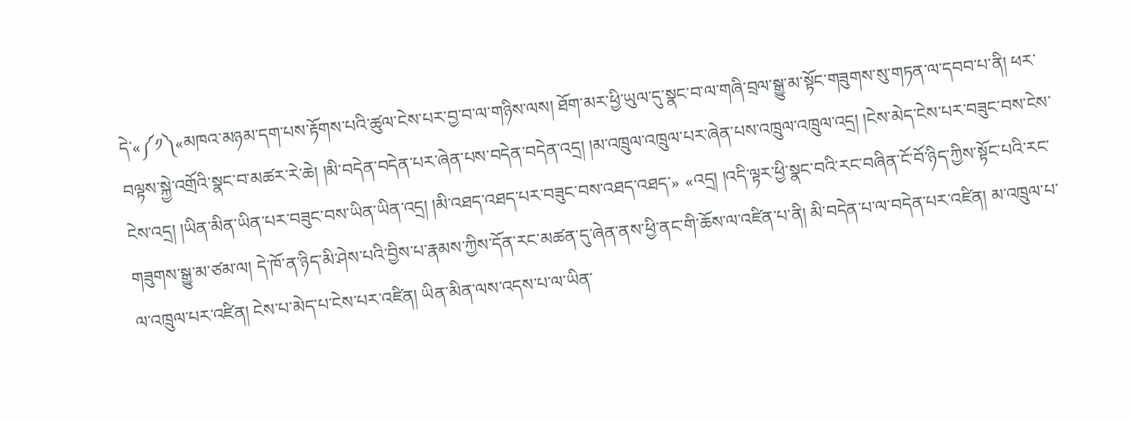དེ་«༼༡༽«མཁའ་མཉམ་དག་པས་རྟོགས་པའི་ཚུལ་ངེས་པར་བྱ་བ་ལ་གཉིས་ལས། ཐོག་མར་ཕྱི་ཡུལ་དུ་སྣང་བ་ལ་གཞི་བྲལ་སྒྱུ་མ་སྟོང་གཟུགས་སུ་གཏན་ལ་དབབ་པ་ནི། ཕར་བལྟས་སྐྱེ་འགྲོའི་སྣང་བ་མཚར་རེ་ཆེ། །མི་བདེན་བདེན་པར་ཞེན་པས་བདེན་བདེན་འདྲ། །མ་འཁྲུལ་འཁྲུལ་པར་ཞེན་པས་འཁྲུལ་འཁྲུལ་འདྲ། །ངེས་མེད་ངེས་པར་བཟུང་བས་ངེས་ངེས་འདྲ། །ཡིན་མིན་ཡིན་པར་བཟུང་བས་ཡིན་ཡིན་འདྲ། །མི་འཐད་འཐད་པར་བཟུང་བས་འཐད་འཐད་» «འདྲ། །འདི་ལྟར་ཕྱི་སྣང་བའི་རང་བཞིན་ངོ་བོ་ཉིད་ཀྱིས་སྟོང་པའི་རང་གཟུགས་སྒྱུ་མ་ཙམ་ལ། དེ་ཁོ་ན་ཉིད་མི་ཤེས་པའི་བྱིས་པ་རྣམས་ཀྱིས་དོན་རང་མཚན་དུ་ཞེན་ནས་ཕྱི་ནང་གི་ཆོས་ལ་འཛིན་པ་ནི། མི་བདེན་པ་ལ་བདེན་པར་འཛིན། མ་འཁྲུལ་པ་ལ་འཁྲུལ་པར་འཛིན། ངེས་པ་མེད་པ་ངེས་པར་འཛིན། ཡིན་མིན་ལས་འདས་པ་ལ་ཡིན་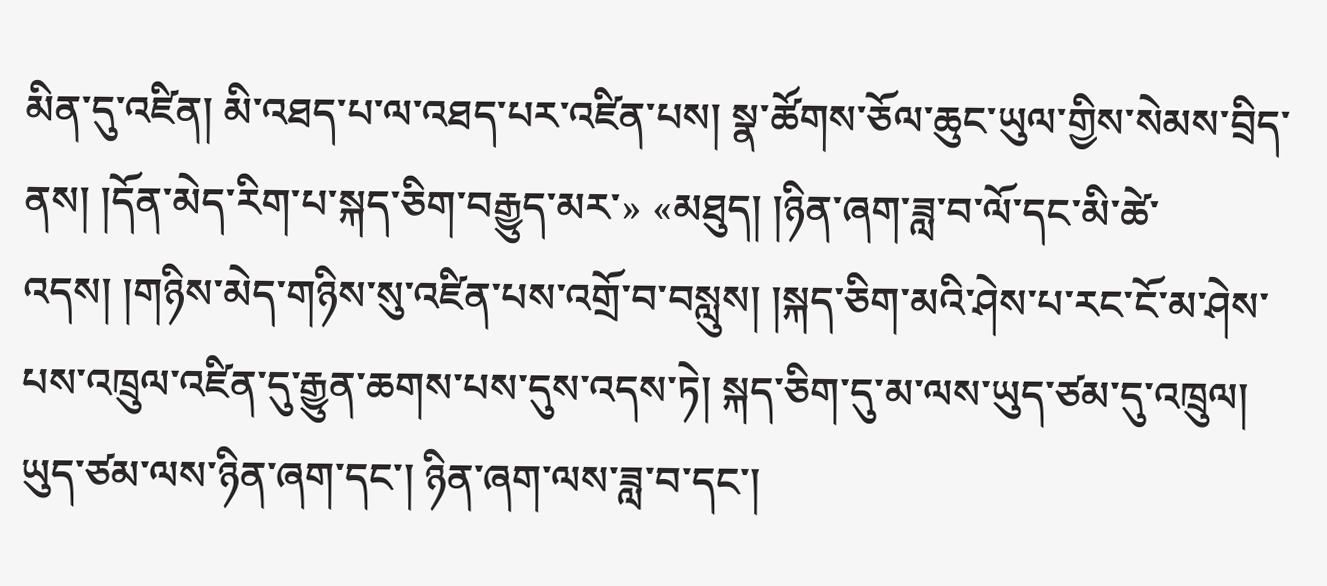མིན་དུ་འཛིན། མི་འཐད་པ་ལ་འཐད་པར་འཛིན་པས། སྣ་ཚོགས་ཅོལ་ཆུང་ཡུལ་གྱིས་སེམས་བྲིད་ནས། །དོན་མེད་རིག་པ་སྐད་ཅིག་བརྒྱུད་མར་» «མཐུད། །ཉིན་ཞག་ཟླ་བ་ལོ་དང་མི་ཚེ་འདས། །གཉིས་མེད་གཉིས་སུ་འཛིན་པས་འགྲོ་བ་བསླུས། །སྐད་ཅིག་མའི་ཤེས་པ་རང་ངོ་མ་ཤེས་པས་འཁྲུལ་འཛིན་དུ་རྒྱུན་ཆགས་པས་དུས་འདས་ཏེ། སྐད་ཅིག་དུ་མ་ལས་ཡུད་ཙམ་དུ་འཁྲུལ། ཡུད་ཙམ་ལས་ཉིན་ཞག་དང་། ཉིན་ཞག་ལས་ཟླ་བ་དང་།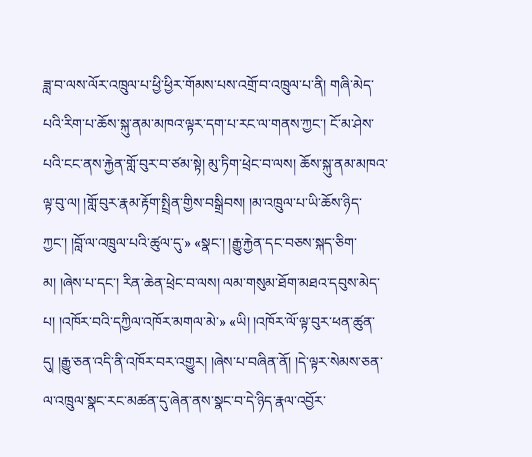ཟླ་བ་ལས་ལོར་འཁྲུལ་པ་ཕྱི་ཕྱིར་གོམས་པས་འགྲོ་བ་འཁྲུལ་པ་ནི། གཞི་མེད་པའི་རིག་པ་ཆོས་སྐུ་ནམ་མཁའ་ལྟར་དག་པ་རང་ལ་གནས་ཀྱང་། ངོ་མ་ཤེས་པའི་ངང་ནས་རྐྱེན་གློ་བུར་བ་ཙམ་སྟེ། མུ་ཏིག་ཕྲེང་བ་ལས། ཆོས་སྐུ་ནམ་མཁའ་ལྟ་བུ་ལ། །གློ་བུར་རྣམ་རྟོག་སྤྲིན་གྱིས་བསྒྲིབས། །མ་འཁྲུལ་པ་ཡི་ཆོས་ཉིད་ཀྱང་། །བློ་ལ་འཁྲུལ་པའི་ཚུལ་དུ་» «སྣང་། །རྒྱུ་རྐྱེན་དང་བཅས་སྐད་ཅིག་མ། །ཞེས་པ་དང་། རིན་ཆེན་ཕྲེང་བ་ལས། ལམ་གསུམ་ཐོག་མཐའ་དབུས་མེད་པ། །འཁོར་བའི་དཀྱིལ་འཁོར་མགལ་མེ་» «ཡི། །འཁོར་ལོ་ལྟ་བུར་ཕན་ཚུན་དུ། །རྒྱུ་ཅན་འདི་ནི་འཁོར་བར་འགྱུར། །ཞེས་པ་བཞིན་ནོ། །དེ་ལྟར་སེམས་ཅན་ལ་འཁྲུལ་སྣང་རང་མཚན་དུ་ཞེན་ནས་སྣང་བ་དེ་ཉིད་རྣལ་འབྱོར་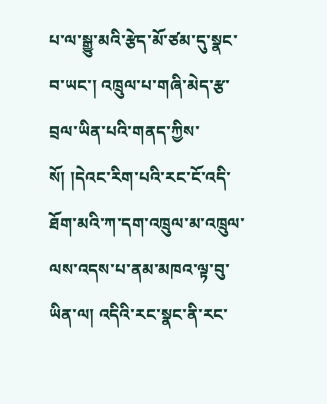པ་ལ་སྒྱུ་མའི་རྩེད་མོ་ཙམ་དུ་སྣང་བ་ཡང་། འཁྲུལ་པ་གཞི་མེད་རྩ་བྲལ་ཡིན་པའི་གནད་ཀྱིས་སོ། །དེའང་རིག་པའི་རང་ངོ་འདི་ཐོག་མའི་ཀ་དག་འཁྲུལ་མ་འཁྲུལ་ལས་འདས་པ་ནམ་མཁའ་ལྟ་བུ་ཡིན་ལ། འདིའི་རང་སྣང་ནི་རང་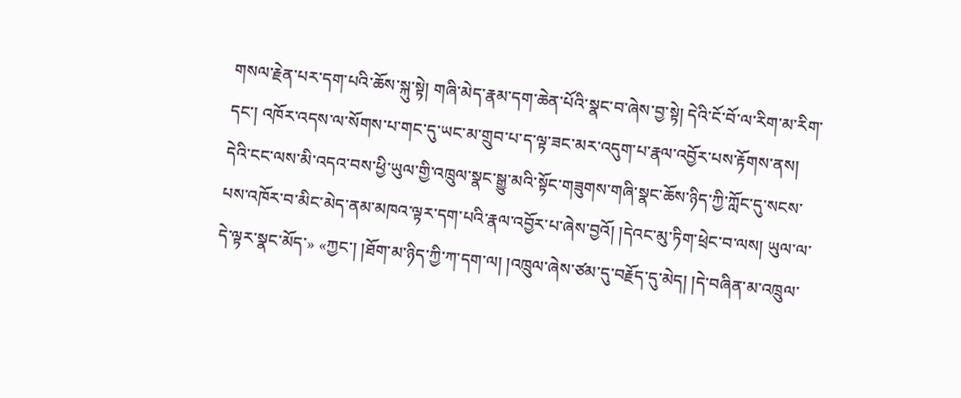གསལ་རྗེན་པར་དག་པའི་ཆོས་སྐུ་སྟེ། གཞི་མེད་རྣམ་དག་ཆེན་པོའི་སྣང་བ་ཞེས་བྱ་སྟེ། དེའི་ངོ་བོ་ལ་རིག་མ་རིག་དང་། འཁོར་འདས་ལ་སོགས་པ་གང་དུ་ཡང་མ་གྲུབ་པ་ད་ལྟ་ཟང་མར་འདུག་པ་རྣལ་འབྱོར་པས་རྟོགས་ནས། དེའི་ངང་ལས་མི་འདའ་བས་ཕྱི་ཡུལ་གྱི་འཁྲུལ་སྣང་སྒྱུ་མའི་སྟོང་གཟུགས་གཞི་སྣང་ཆོས་ཉིད་ཀྱི་ཀློང་དུ་སངས་པས་འཁོར་བ་མིང་མེད་ནམ་མཁའ་ལྟར་དག་པའི་རྣལ་འབྱོར་པ་ཞེས་བྱའོ། །དེའང་མུ་ཏིག་ཕྲེང་བ་ལས། ཡུལ་ལ་དེ་ལྟར་སྣང་མོད་» «ཀྱང་། །ཐོག་མ་ཉིད་ཀྱི་ཀ་དག་ལ། །འཁྲུལ་ཞེས་ཙམ་དུ་བརྗོད་དུ་མེད། །དེ་བཞིན་མ་འཁྲུལ་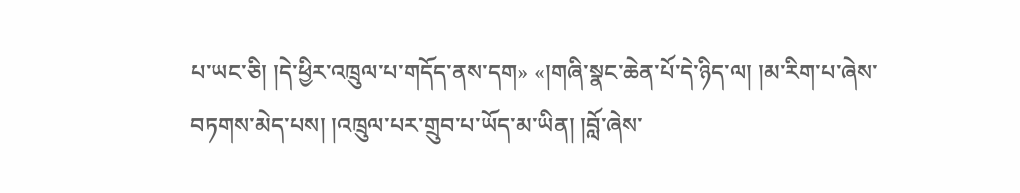པ་ཡང་ཅི། །དེ་ཕྱིར་འཁྲུལ་པ་གདོད་ནས་དག» «།གཞི་སྣང་ཆེན་པོ་དེ་ཉིད་ལ། །མ་རིག་པ་ཞེས་བཏགས་མེད་པས། །འཁྲུལ་པར་གྲུབ་པ་ཡོད་མ་ཡིན། །བློ་ཞེས་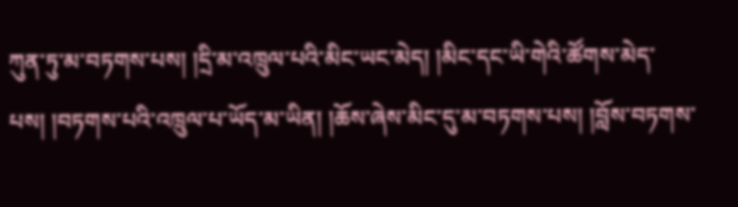ཀུན་ཏུ་མ་བཏགས་པས། །དྲི་མ་འཁྲུལ་པའི་མིང་ཡང་མེད། །མིང་དང་ཡི་གེའི་ཚོགས་མེད་པས། །བཏགས་པའི་འཁྲུལ་པ་ཡོད་མ་ཡིན། །ཆོས་ཞེས་མིང་དུ་མ་བཏགས་པས། །བློས་བཏགས་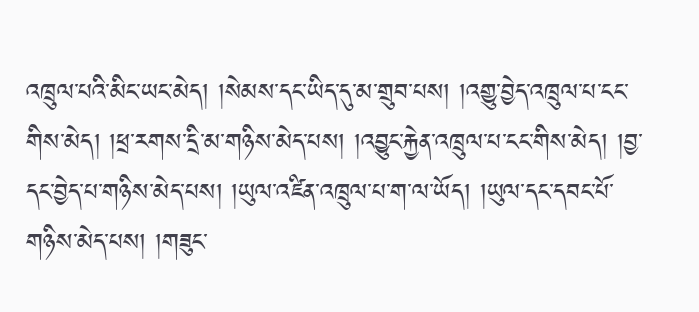འཁྲུལ་པའི་མིང་ཡང་མེད། །སེམས་དང་ཡིད་དུ་མ་གྲུབ་པས། །འགྱུ་བྱེད་འཁྲུལ་པ་ངང་གིས་མེད། །ཕྲ་རགས་དྲི་མ་གཉིས་མེད་པས། །འབྱུང་རྐྱེན་འཁྲུལ་པ་ངང་གིས་མེད། །བྱ་དང་བྱེད་པ་གཉིས་མེད་པས། །ཡུལ་འཛིན་འཁྲུལ་པ་ག་ལ་ཡོད། །ཡུལ་དང་དབང་པོ་གཉིས་མེད་པས། །གཟུང་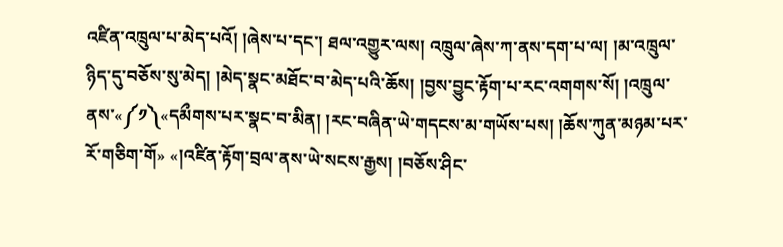འཛིན་འཁྲུལ་པ་མེད་པའོ། །ཞེས་པ་དང་། ཐལ་འགྱུར་ལས། འཁྲུལ་ཞེས་ཀ་ནས་དག་པ་ལ། །མ་འཁྲུལ་ཉིད་དུ་བཅོས་སུ་མེད། །མེད་སྣང་མཐོང་བ་མེད་པའི་ཆོས། །བྱས་བྱུང་རྟོག་པ་རང་འགགས་སོ། །འཁྲུལ་ནས་«༼༡༽«དམྀགས་པར་སྣང་བ་མིན། །རང་བཞིན་ཡེ་གདངས་མ་གཡོས་པས། །ཆོས་ཀུན་མཉམ་པར་རོ་གཅིག་གོ» «།འཛིན་རྟོག་བྲལ་ནས་ཡེ་སངས་རྒྱས། །བཅོས་ཤིང་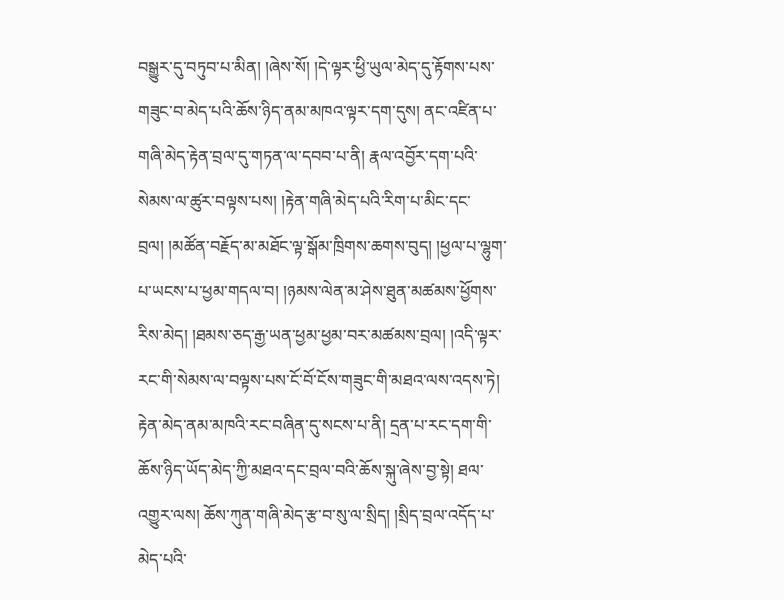བསྒྱུར་དུ་བཏུབ་པ་མིན། །ཞེས་སོ། །དེ་ལྟར་ཕྱི་ཡུལ་མེད་དུ་རྟོགས་པས་གཟུང་བ་མེད་པའི་ཆོས་ཉིད་ནམ་མཁའ་ལྟར་དག་དུས། ནང་འཛིན་པ་གཞི་མེད་རྟེན་བྲལ་དུ་གཏན་ལ་དབབ་པ་ནི། རྣལ་འབྱོར་དག་པའི་སེམས་ལ་ཚུར་བལྟས་པས། །རྟེན་གཞི་མེད་པའི་རིག་པ་མིང་དང་བྲལ། །མཚོན་བརྗོད་མ་མཐོང་ལྟ་སྒོམ་ཁྲིགས་ཆགས་བུད། །ཕྱལ་པ་ལྷུག་པ་ཡངས་པ་ཕྱམ་གདལ་བ། །ཉམས་ལེན་མ་ཤེས་ཐུན་མཚམས་ཕྱོགས་རིས་མེད། །ཐམས་ཅད་རྒྱ་ཡན་ཕྱམ་ཕྱམ་བར་མཚམས་བྲལ། །འདི་ལྟར་རང་གི་སེམས་ལ་བལྟས་པས་ངོ་བོ་ངོས་གཟུང་གི་མཐའ་ལས་འདས་ཏེ། རྟེན་མེད་ནམ་མཁའི་རང་བཞིན་དུ་སངས་པ་ནི། དྲན་པ་རང་དག་གི་ཆོས་ཉིད་ཡོད་མེད་ཀྱི་མཐའ་དང་བྲལ་བའི་ཆོས་སྐུ་ཞེས་བྱ་སྟེ། ཐལ་འགྱུར་ལས། ཆོས་ཀུན་གཞི་མེད་རྩ་བ་སུ་ལ་སྲིད། །སྲིད་བྲལ་འདོད་པ་མེད་པའི་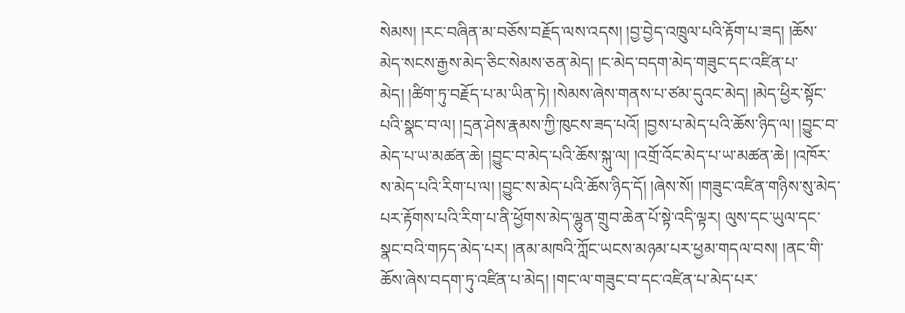སེམས། །རང་བཞིན་མ་བཅོས་བརྗོད་ལས་འདས། །བྱ་བྱེད་འཁྲུལ་པའི་རྟོག་པ་ཟད། །ཆོས་མེད་སངས་རྒྱས་མེད་ཅིང་སེམས་ཅན་མེད། །ང་མེད་བདག་མེད་གཟུང་དང་འཛིན་པ་མེད། །ཚིག་ཏུ་བརྗོད་པ་མ་ཡིན་ཏེ། །སེམས་ཞེས་གནས་པ་ཙམ་དུའང་མེད། །མེད་ཕྱིར་སྟོང་པའི་སྣང་བ་ལ། །དྲན་ཤེས་རྣམས་ཀྱི་ཁུངས་ཟད་པའོ། །བྱས་པ་མེད་པའི་ཆོས་ཉིད་ལ། །བྱུང་བ་མེད་པ་ཡ་མཚན་ཆེ། །བྱུང་བ་མེད་པའི་ཆོས་སྐུ་ལ། །འགྲོ་འོང་མེད་པ་ཡ་མཚན་ཆེ། །འཁོར་ས་མེད་པའི་རིག་པ་ལ། །བྱུང་ས་མེད་པའི་ཆོས་ཉིད་དོ། །ཞེས་སོ། །གཟུང་འཛིན་གཉིས་སུ་མེད་པར་རྟོགས་པའི་རིག་པ་ནི་ཕྱོགས་མེད་ལྷུན་གྲུབ་ཆེན་པོ་སྟེ་འདི་ལྟར། ལུས་དང་ཡུལ་དང་སྣང་བའི་གཏད་མེད་པར། །ནམ་མཁའི་ཀློང་ཡངས་མཉམ་པར་ཕྱམ་གདལ་བས། །ནང་གི་ཆོས་ཞེས་བདག་ཏུ་འཛིན་པ་མེད། །གང་ལ་གཟུང་བ་དང་འཛིན་པ་མེད་པར་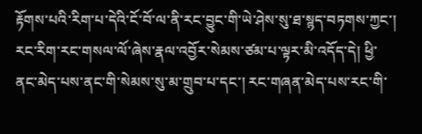རྟོགས་པའི་རིག་པ་དེའི་ངོ་བོ་ལ་ནི་རང་བྱུང་གི་ཡེ་ཤེས་སུ་ཐ་སྙད་བཏགས་ཀྱང་། རང་རིག་རང་གསལ་ལོ་ཞེས་རྣལ་འབྱོར་སེམས་ཙམ་པ་ལྟར་མི་འདོད་དེ། ཕྱི་ནང་མེད་པས་ནང་གི་སེམས་སུ་མ་གྲུབ་པ་དང་། རང་གཞན་མེད་པས་རང་གི་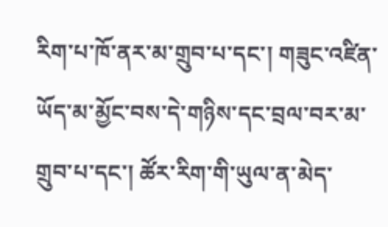རིག་པ་ཁོ་ནར་མ་གྲུབ་པ་དང་། གཟུང་འཛིན་ཡོད་མ་མྱོང་བས་དེ་གཉིས་དང་བྲལ་བར་མ་གྲུབ་པ་དང་། ཚོར་རིག་གི་ཡུལ་ན་མེད་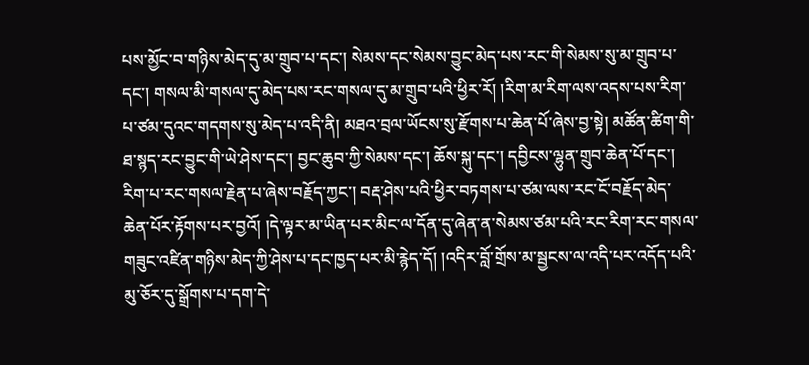པས་མྱོང་བ་གཉིས་མེད་དུ་མ་གྲུབ་པ་དང་། སེམས་དང་སེམས་བྱུང་མེད་པས་རང་གི་སེམས་སུ་མ་གྲུབ་པ་དང་། གསལ་མི་གསལ་དུ་མེད་པས་རང་གསལ་དུ་མ་གྲུབ་པའི་ཕྱིར་རོ། །རིག་མ་རིག་ལས་འདས་པས་རིག་པ་ཙམ་དུའང་གདགས་སུ་མེད་པ་འདི་ནི། མཐའ་བྲལ་ཡོངས་སུ་རྫོགས་པ་ཆེན་པོ་ཞེས་བྱ་སྟེ། མཚོན་ཚིག་གི་ཐ་སྙད་རང་བྱུང་གི་ཡེ་ཤེས་དང་། བྱང་ཆུབ་ཀྱི་སེམས་དང་། ཆོས་སྐུ་དང་། དབྱིངས་ལྷུན་གྲུབ་ཆེན་པོ་དང་། རིག་པ་རང་གསལ་རྗེན་པ་ཞེས་བརྗོད་ཀྱང་། བརྡ་ཤེས་པའི་ཕྱིར་བཏགས་པ་ཙམ་ལས་རང་ངོ་བརྗོད་མེད་ཆེན་པོར་རྟོགས་པར་བྱའོ། །དེ་ལྟར་མ་ཡིན་པར་མིང་ལ་དོན་དུ་ཞེན་ན་སེམས་ཙམ་པའི་རང་རིག་རང་གསལ་གཟུང་འཛིན་གཉིས་མེད་ཀྱི་ཤེས་པ་དང་ཁྱད་པར་མི་རྙེད་དོ། །འདིར་བློ་གྲོས་མ་སྦྱངས་ལ་འདི་པར་འདོད་པའི་མུ་ཅོར་དུ་སྒྲོགས་པ་དག་དེ་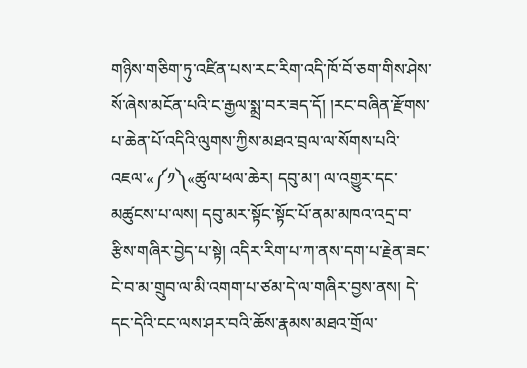གཉིས་གཅིག་ཏུ་འཛིན་པས་རང་རིག་འདི་ཁོ་བོ་ཅག་གིས་ཤེས་སོ་ཞེས་མངོན་པའི་ང་རྒྱལ་སྨྲ་བར་ཟད་དོ། །རང་བཞིན་རྫོགས་པ་ཆེན་པོ་འདིའི་ལུགས་ཀྱིས་མཐའ་བྲལ་ལ་སོགས་པའི་འཇལ་«༼༡༽«ཚུལ་ཕལ་ཆེར། དབུ་མ་། ལ་འགྱུར་དང་མཚུངས་པ་ལས། དབུ་མར་སྟོང་སྟོང་པོ་ནམ་མཁའ་འདྲ་བ་རྩིས་གཞིར་བྱེད་པ་སྟེ། འདིར་རིག་པ་ཀ་ནས་དག་པ་རྗེན་ཟང་ངེ་བ་མ་གྲུབ་ལ་མི་འགག་པ་ཙམ་དེ་ལ་གཞིར་བྱས་ནས། དེ་དང་དེའི་ངང་ལས་ཤར་བའི་ཆོས་རྣམས་མཐའ་གྲོལ་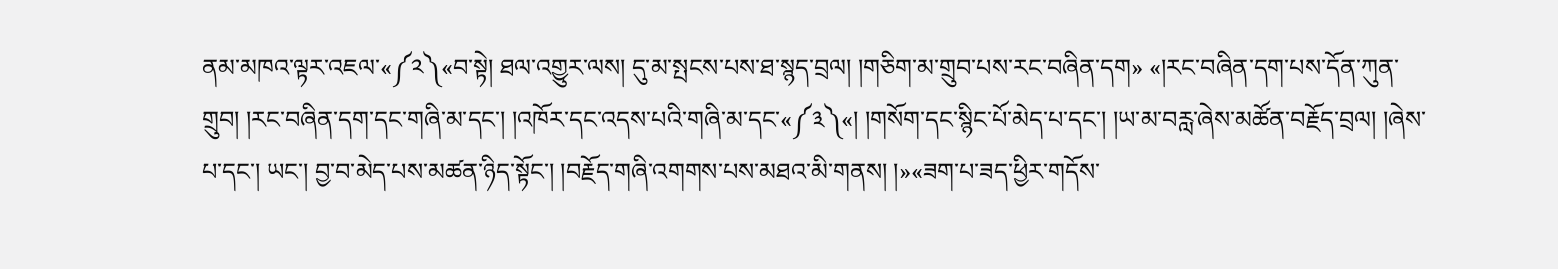ནམ་མཁའ་ལྟར་འཇལ་«༼༢༽«བ་སྟེ། ཐལ་འགྱུར་ལས། དུ་མ་སྤངས་པས་ཐ་སྙད་བྲལ། །གཅིག་མ་གྲུབ་པས་རང་བཞིན་དག» «།རང་བཞིན་དག་པས་དོན་ཀུན་གྲུབ། །རང་བཞིན་དག་དང་གཞི་མ་དང་། །འཁོར་དང་འདས་པའི་གཞི་མ་དང་«༼༣༽«། །གསོག་དང་སྙིང་པོ་མེད་པ་དང་། །ཡ་མ་བརླ་ཞེས་མཚོན་བརྗོད་བྲལ། །ཞེས་པ་དང་། ཡང་། བྱ་བ་མེད་པས་མཚན་ཉིད་སྟོང་། །བརྗོད་གཞི་འགགས་པས་མཐའ་མི་གནས། །»«ཟག་པ་ཟད་ཕྱིར་གདོས་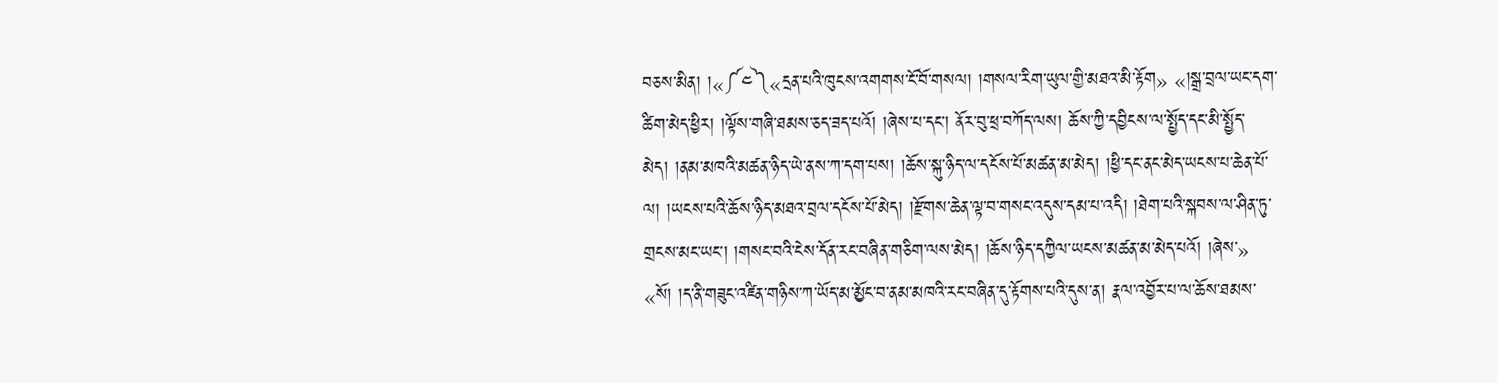བཅས་མིན། །«༼༤༽«དྲན་པའི་ཁུངས་འགགས་ངོ་བོ་གསལ། །གསལ་རིག་ཡུལ་གྱི་མཐའ་མི་རྟོག» «།སྒྲ་བྲལ་ཡང་དག་ཚིག་མེད་ཕྱིར། །ལྟོས་གཞི་ཐམས་ཅད་ཟད་པའོ། །ཞེས་པ་དང་། ནོར་བུ་ཕྲ་བཀོད་ལས། ཆོས་ཀྱི་དབྱིངས་ལ་སྤྱོད་དང་མི་སྤྱོད་མེད། །ནམ་མཁའི་མཚན་ཉིད་ཡེ་ནས་ཀ་དག་པས། །ཆོས་སྐུ་ཉིད་ལ་དངོས་པོ་མཚན་མ་མེད། །ཕྱི་དང་ནང་མེད་ཡངས་པ་ཆེན་པོ་ལ། །ཡངས་པའི་ཆོས་ཉིད་མཐའ་བྲལ་དངོས་པོ་མེད། །རྫོགས་ཆེན་ལྟ་བ་གསང་འདུས་དམ་པ་འདི། །ཐེག་པའི་སྐབས་ལ་ཤིན་ཏུ་གྲངས་མང་ཡང་། །གསང་བའི་ངེས་དོན་རང་བཞིན་གཅིག་ལས་མེད། །ཆོས་ཉིད་དཀྱིལ་ཡངས་མཚན་མ་མེད་པའོ། །ཞེས་» «སོ། །ད་ནི་གཟུང་འཛིན་གཉིས་ཀ་ཡོད་མ་མྱོང་བ་ནམ་མཁའི་རང་བཞིན་དུ་རྟོགས་པའི་དུས་ན། རྣལ་འབྱོར་པ་ལ་ཆོས་ཐམས་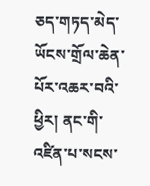ཅད་གཏད་མེད་ཡོངས་གྲོལ་ཆེན་པོར་འཆར་བའི་ཕྱིར། ནང་གི་འཛིན་པ་སངས་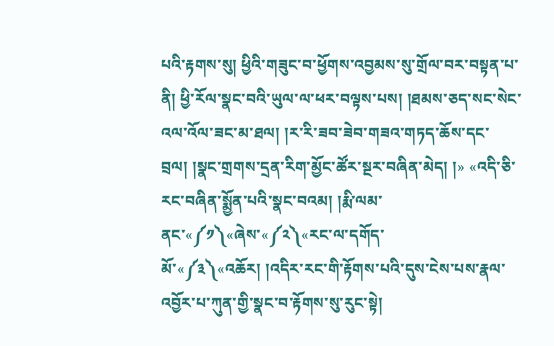པའི་རྟགས་སུ། ཕྱིའི་གཟུང་བ་ཕྱོགས་འབྱམས་སུ་གྲོལ་བར་བསྟན་པ་ནི། ཕྱི་རོལ་སྣང་བའི་ཡུལ་ལ་ཕར་བལྟས་པས། །ཐམས་ཅད་སང་སེང་འལ་འོལ་ཟང་མ་ཐལ། །ར་རི་ཟབ་ཟེབ་གཟའ་གཏད་ཆོས་དང་བྲལ། །སྣང་གྲགས་དྲན་རིག་མྱོང་ཚོར་སྔར་བཞིན་མེད། །» «འདི་ཅི་རང་བཞིན་སྨྱོན་པའི་སྣང་བའམ། །རྨི་ལམ་ནང་«༼༡༽«ཞེས་«༼༢༽«རང་ལ་དགོད་མོ་«༼༣༽«འཆོར། །འདིར་རང་གི་རྟོགས་པའི་དུས་ངེས་པས་རྣལ་འབྱོར་པ་ཀུན་གྱི་སྣང་བ་རྟོགས་སུ་རུང་སྟེ།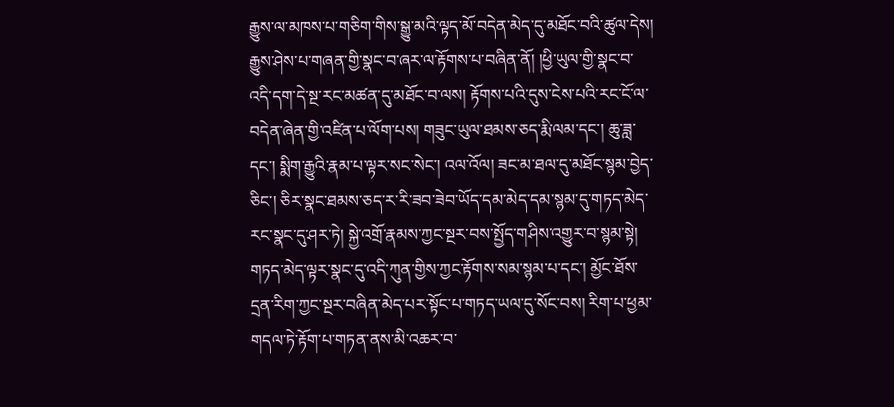རྒྱུས་ལ་མཁས་པ་གཅིག་གིས་སྒྱུ་མའི་ལྟད་མོ་བདེན་མེད་དུ་མཐོང་བའི་ཚུལ་དེས། རྒྱུས་ཤེས་པ་གཞན་གྱི་སྣང་བ་ཞར་ལ་རྟོགས་པ་བཞིན་ནོ། །ཕྱི་ཡུལ་གྱི་སྣང་བ་འདི་དག་དེ་སྔ་རང་མཚན་དུ་མཐོང་བ་ལས། རྟོགས་པའི་དུས་ངེས་པའི་རང་ངོ་ལ་བདེན་ཞེན་གྱི་འཛིན་པ་ལོག་པས། གཟུང་ཡུལ་ཐམས་ཅད་རྨི་ལམ་དང་། ཆུ་ཟླ་དང་། སྨིག་རྒྱུའི་རྣམ་པ་ལྟར་སང་སེང་། འལ་འོལ། ཟང་མ་ཐལ་དུ་མཐོང་སྙམ་བྱེད་ཅིང་། ཅིར་སྣང་ཐམས་ཅད་ར་རི་ཟབ་ཟེབ་ཡོད་དམ་མེད་དམ་སྙམ་དུ་གཏད་མེད་རང་སྣང་དུ་ཤར་ཏེ། སྐྱེ་འགྲོ་རྣམས་ཀྱང་སྔར་བས་སྤྱོད་གཤིས་འགྱུར་བ་སྙམ་སྟེ། གཏད་མེད་ལྟར་སྣང་དུ་འདི་ཀུན་གྱིས་ཀྱང་རྟོགས་སམ་སྙམ་པ་དང་། མྱོང་ཐོས་དྲན་རིག་ཀྱང་སྔར་བཞིན་མེད་པར་སྟོང་པ་གཏད་ཡལ་དུ་སོང་བས། རིག་པ་ཕྱམ་གདལ་ཏེ་རྟོག་པ་གཏན་ནས་མི་འཆར་བ་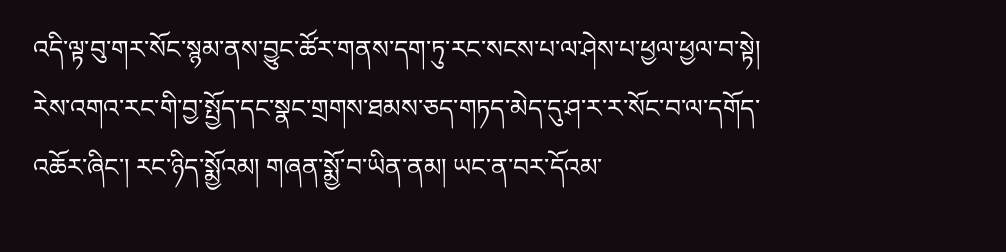འདི་ལྟ་བུ་གར་སོང་སྙམ་ནས་བྱུང་ཚོར་གནས་དག་ཏུ་རང་སངས་པ་ལ་ཤེས་པ་ཕྱལ་ཕྱལ་བ་སྟེ། རེས་འགའ་རང་གི་བྱ་སྤྱོད་དང་སྣང་གྲགས་ཐམས་ཅད་གཏད་མེད་དུ་ཤ་ར་ར་སོང་བ་ལ་དགོད་འཆོར་ཞིང་། རང་ཉིད་སྨྱོའམ། གཞན་སྨྱོ་བ་ཡིན་ནམ། ཡང་ན་བར་དོའམ་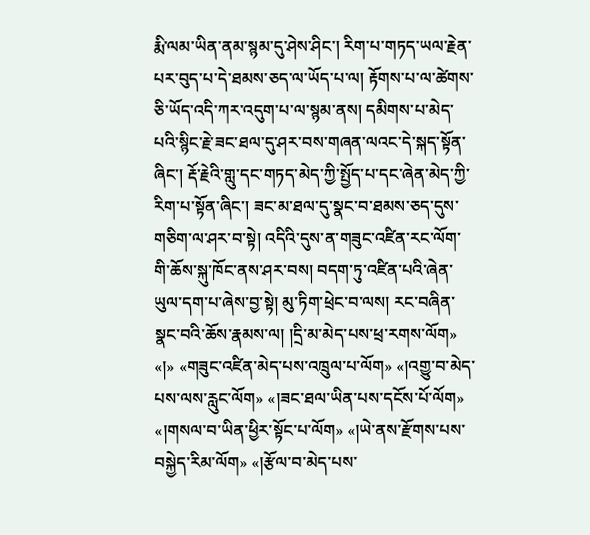རྨི་ལམ་ཡིན་ནམ་སྙམ་དུ་ཤེས་ཤིང་། རིག་པ་གཏད་ཡལ་རྗེན་པར་བུད་པ་དེ་ཐམས་ཅད་ལ་ཡོད་པ་ལ། རྟོགས་པ་ལ་ཚེགས་ཅི་ཡོད་འདི་ཀར་འདུག་པ་ལ་སྙམ་ནས། དམིགས་པ་མེད་པའི་སྙིང་རྗེ་ཟང་ཐལ་དུ་ཤར་བས་གཞན་ལའང་དེ་སྐད་སྟོན་ཞིང་། རྡོ་རྗེའི་གླུ་དང་གཏད་མེད་ཀྱི་སྤྱོད་པ་དང་ཞེན་མེད་ཀྱི་རིག་པ་སྟོན་ཞིང་། ཟང་མ་ཐལ་དུ་སྣང་བ་ཐམས་ཅད་དུས་གཅིག་ལ་ཤར་བ་སྟེ། འདིའི་དུས་ན་གཟུང་འཛིན་རང་ལོག་གི་ཆོས་སྐུ་ཁོང་ནས་ཤར་བས། བདག་ཏུ་འཛིན་པའི་ཞེན་ཡུལ་དག་པ་ཞེས་བྱ་སྟེ། མུ་ཏིག་ཕྲེང་བ་ལས། རང་བཞིན་སྣང་བའི་ཆོས་རྣམས་ལ། །དྲི་མ་མེད་པས་ཕྲ་རགས་ལོག» «།» «གཟུང་འཛིན་མེད་པས་འཁྲུལ་པ་ལོག» «།འགྱུ་བ་མེད་པས་ལས་རླུང་ལོག» «།ཟང་ཐལ་ཡིན་པས་དངོས་པོ་ལོག» «།གསལ་བ་ཡིན་ཕྱིར་སྟོང་པ་ལོག» «།ཡེ་ནས་རྫོགས་པས་བསྐྱེད་རིམ་ལོག» «།རྩོལ་བ་མེད་པས་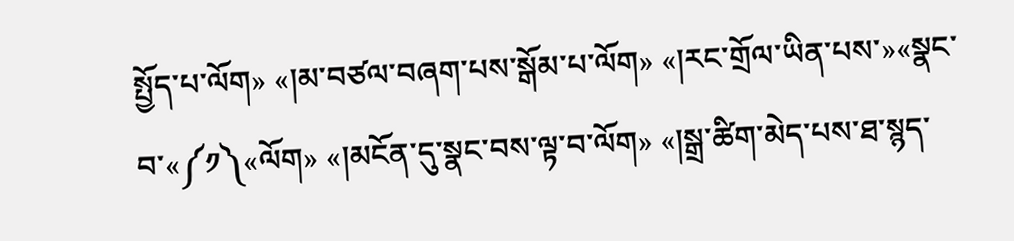སྤྱོད་པ་ལོག» «།མ་བཙལ་བཞག་པས་སྒོམ་པ་ལོག» «།རང་གྲོལ་ཡིན་པས་»«སྣང་བ་«༼༡༽«ལོག» «།མངོན་དུ་སྣང་བས་ལྟ་བ་ལོག» «།སྒྲ་ཚིག་མེད་པས་ཐ་སྙད་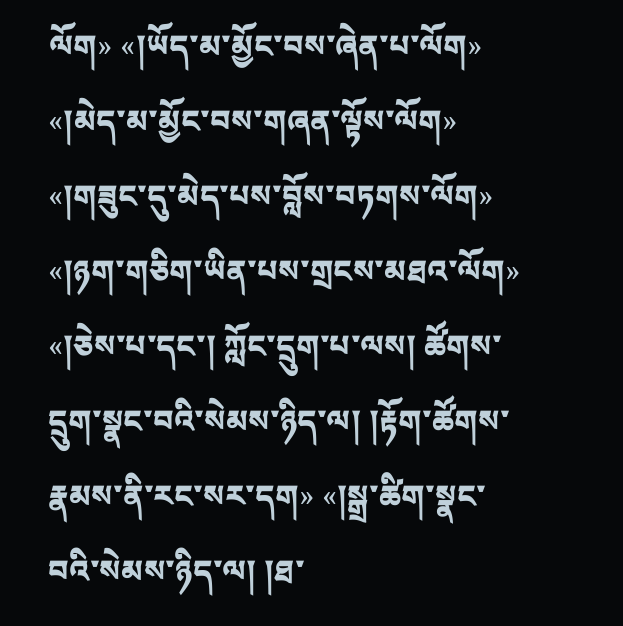ལོག» «།ཡོད་མ་མྱོང་བས་ཞེན་པ་ལོག» «།མེད་མ་མྱོང་བས་གཞན་ལྟོས་ལོག» «།གཟུང་དུ་མེད་པས་བློས་བཏགས་ལོག» «།ཉག་གཅིག་ཡིན་པས་གྲངས་མཐའ་ལོག» «།ཅེས་པ་དང་། ཀློང་དྲུག་པ་ལས། ཚོགས་དྲུག་སྣང་བའི་སེམས་ཉིད་ལ། །རྟོག་ཚོགས་རྣམས་ནི་རང་སར་དག» «།སྒྲ་ཚིག་སྣང་བའི་སེམས་ཉིད་ལ། །ཐ་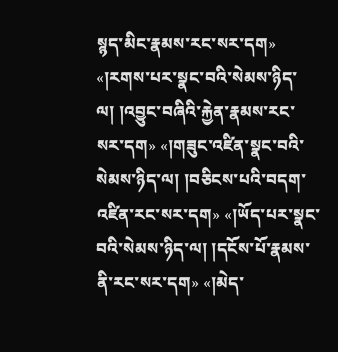སྙད་མིང་རྣམས་རང་སར་དག» «།རགས་པར་སྣང་བའི་སེམས་ཉིད་ལ། །འབྱུང་བཞིའི་རྐྱེན་རྣམས་རང་སར་དག» «།གཟུང་འཛིན་སྣང་བའི་སེམས་ཉིད་ལ། །བཅིངས་པའི་བདག་འཛིན་རང་སར་དག» «།ཡོད་པར་སྣང་བའི་སེམས་ཉིད་ལ། །དངོས་པོ་རྣམས་ནི་རང་སར་དག» «།མེད་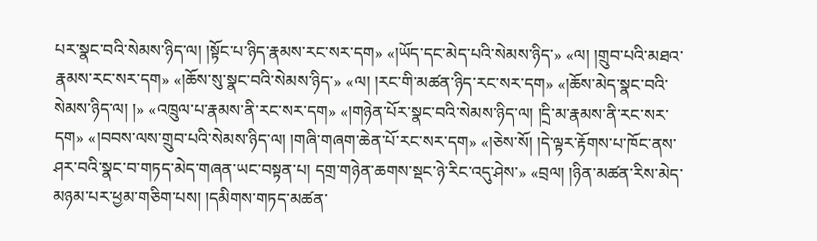པར་སྣང་བའི་སེམས་ཉིད་ལ། །སྟོང་པ་ཉིད་རྣམས་རང་སར་དག» «།ཡོད་དང་མེད་པའི་སེམས་ཉིད་» «ལ། །གྲུབ་པའི་མཐའ་རྣམས་རང་སར་དག» «།ཆོས་སུ་སྣང་བའི་སེམས་ཉིད་» «ལ། །རང་གི་མཚན་ཉིད་རང་སར་དག» «།ཆོས་མེད་སྣང་བའི་སེམས་ཉིད་ལ། །» «འཁྲུལ་པ་རྣམས་ནི་རང་སར་དག» «།གཉེན་པོར་སྣང་བའི་སེམས་ཉིད་ལ། །དྲི་མ་རྣམས་ནི་རང་སར་དག» «།བབས་ལས་གྲུབ་པའི་སེམས་ཉིད་ལ། །གཞི་གཞག་ཆེན་པོ་རང་སར་དག» «།ཅེས་སོ། །དེ་ལྟར་རྟོགས་པ་ཁོང་ནས་ཤར་བའི་སྣང་བ་གཏད་མེད་གཞན་ཡང་བསྟན་པ། དགྲ་གཉེན་ཆགས་སྡང་ཉེ་རིང་འདུ་ཤེས་» «བྲལ། །ཉིན་མཚན་རིས་མེད་མཉམ་པར་ཕྱམ་གཅིག་པས། །དམིགས་གཏད་མཚན་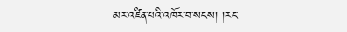མར་འཛིན་པའི་འཁོར་བ་སངས། །རང་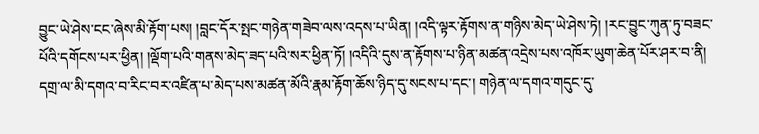བྱུང་ཡེ་ཤེས་ངང་ཞེས་མི་རྟོག་པས། །བླང་དོར་སྤང་གཉེན་གཟེབ་ལས་འདས་པ་ཡིན། །འདི་ལྟར་རྟོགས་ན་གཉིས་མེད་ཡེ་ཤེས་ཏེ། །རང་བྱུང་ཀུན་ཏུ་བཟང་པོའི་དགོངས་པར་ཕྱིན། །ལྡོག་པའི་གནས་མེད་ཟད་པའི་སར་ཕྱིན་ཏོ། །འདིའི་དུས་ན་རྟོགས་པ་ཉིན་མཚན་འདྲེས་པས་འཁོར་ཡུག་ཆེན་པོར་ཤར་བ་ནི། དགྲ་ལ་མི་དགའ་བ་རིང་བར་འཛིན་པ་མེད་པས་མཚན་མོའི་རྣམ་རྟོག་ཆོས་ཉིད་དུ་སངས་པ་དང་། གཉེན་ལ་དགའ་གདུང་དུ་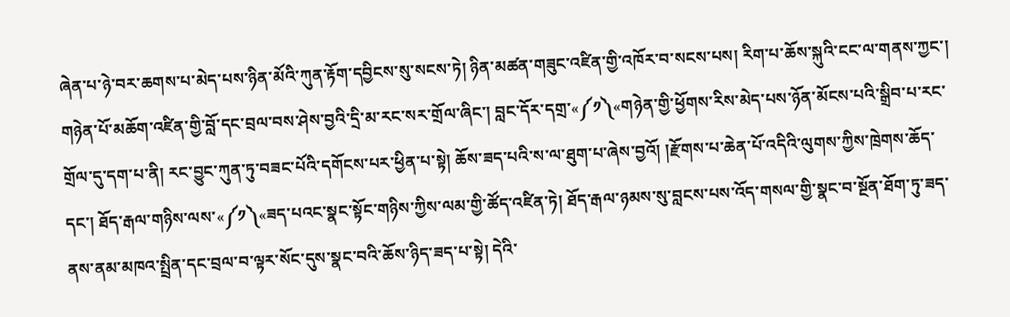ཞེན་པ་ཉེ་བར་ཆགས་པ་མེད་པས་ཉིན་མོའི་ཀུན་རྟོག་དབྱིངས་སུ་སངས་ཏེ། ཉིན་མཚན་གཟུང་འཛིན་གྱི་འཁོར་བ་སངས་པས། རིག་པ་ཆོས་སྐུའི་ངང་ལ་གནས་ཀྱང་། གཉེན་པོ་མཆོག་འཛིན་གྱི་བློ་དང་བྲལ་བས་ཤེས་བྱའི་དྲི་མ་རང་སར་གྲོལ་ཞིང་། བླང་དོར་དགྲ་«༼༡༽«གཉེན་གྱི་ཕྱོགས་རིས་མེད་པས་ཉོན་མོངས་པའི་སྒྲིབ་པ་རང་གྲོལ་དུ་དག་པ་ནི། རང་བྱུང་ཀུན་ཏུ་བཟང་པོའི་དགོངས་པར་ཕྱིན་པ་སྟེ། ཆོས་ཟད་པའི་ས་ལ་ཐུག་པ་ཞེས་བྱའོ། །རྫོགས་པ་ཆེན་པོ་འདིའི་ལུགས་ཀྱིས་ཁྲེགས་ཆོད་དང་། ཐོད་རྒལ་གཉིས་ལས་«༼༡༽«ཟད་པའང་སྣང་སྟོང་གཉིས་ཀྱིས་ལམ་གྱི་ཚོད་འཛིན་ཏེ། ཐོད་རྒལ་ཉམས་སུ་བླངས་པས་འོད་གསལ་གྱི་སྣང་བ་སྔོན་ཐོག་ཏུ་ཟད་ནས་ནམ་མཁའ་སྤྲིན་དང་བྲལ་བ་ལྟར་སོང་དུས་སྣང་བའི་ཆོས་ཉིད་ཟད་པ་སྟེ། དེའི་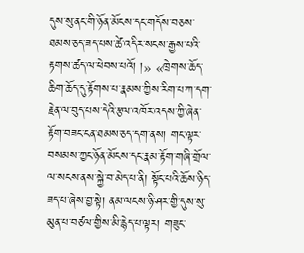དུས་སུ་ནང་གི་ཉོན་མོངས་དང་གདོས་བཅས་ཐམས་ཅད་ཟད་པས་ཚེ་འདིར་སངས་རྒྱས་པའི་རྟགས་ཚད་ལ་ཕེབས་པའོ། །» «ཁྲེགས་ཆོད་ཆིག་ཆོད་དུ་རྟོགས་པ་རྣམས་ཀྱིས་རིག་པ་ཀ་དག་རྗེན་ལ་བུད་པས་དེའི་རྩལ་འཁོར་འདས་ཀྱི་ཞེན་རྟོག་བཟང་ངན་ཐམས་ཅད་དག་ནས། གང་ལྟར་བསམས་ཀྱང་ཉོན་མོངས་དང་རྣམ་རྟོག་གཞི་གྲོལ་ལ་སངས་ནས་སྐྱེ་བ་མེད་པ་ནི། སྟོང་པའི་ཆོས་ཉིད་ཟད་པ་ཞེས་བྱ་སྟེ། ནམ་ལངས་ཉི་ཤར་གྱི་དུས་སུ་མུན་པ་བཙལ་གྱིས་མི་རྙེད་པ་ལྟར། གཟུང་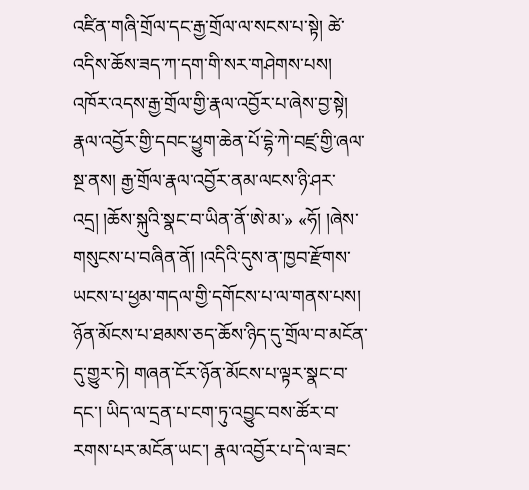འཛིན་གཞི་གྲོལ་དང་རྒྱ་གྲོལ་ལ་སངས་པ་སྟེ། ཚེ་འདིས་ཆོས་ཟད་ཀ་དག་གི་སར་གཤེགས་པས། འཁོར་འདས་རྒྱ་གྲོལ་གྱི་རྣལ་འབྱོར་པ་ཞེས་བྱ་སྟེ། རྣལ་འབྱོར་གྱི་དབང་ཕྱུག་ཆེན་པོ་དྷེ་ཀེ་བཛྲ་གྱི་ཞལ་སྔ་ནས། རྒྱ་གྲོལ་རྣལ་འབྱོར་ནམ་ལངས་ཉི་ཤར་འདྲ། །ཆོས་སྐུའི་སྣང་བ་ཡིན་ནོ་ཨེ་མ་» «ཧོ། །ཞེས་གསུངས་པ་བཞིན་ནོ། །འདིའི་དུས་ན་ཁྱབ་རྫོགས་ཡངས་པ་ཕྱམ་གདལ་གྱི་དགོངས་པ་ལ་གནས་པས། ཉོན་མོངས་པ་ཐམས་ཅད་ཆོས་ཉིད་དུ་གྲོལ་བ་མངོན་དུ་གྱུར་ཏེ། གཞན་ངོར་ཉོན་མོངས་པ་ལྟར་སྣང་བ་དང་། ཡིད་ལ་དྲན་པ་ངག་ཏུ་འབྱུང་བས་ཚོར་བ་རགས་པར་མངོན་ཡང་། རྣལ་འབྱོར་པ་དེ་ལ་ཟང་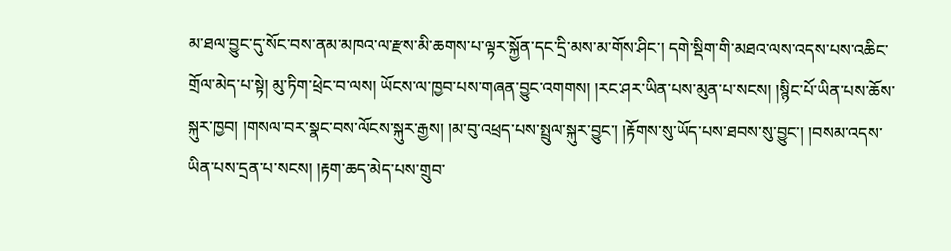མ་ཐལ་བྱུང་དུ་སོང་བས་ནམ་མཁའ་ལ་རྫས་མི་ཆགས་པ་ལྟར་སྐྱོན་དང་དྲི་མས་མ་གོས་ཤིང་། དགེ་སྡིག་གི་མཐའ་ལས་འདས་པས་འཆིང་གྲོལ་མེད་པ་སྟེ། མུ་ཏིག་ཕྲེང་བ་ལས། ཡོངས་ལ་ཁྱབ་པས་གཞན་བྱུང་འགགས། །རང་ཤར་ཡིན་པས་མུན་པ་སངས། །སྙིང་པོ་ཡིན་པས་ཆོས་སྐུར་ཁྱབ། །གསལ་བར་སྣང་བས་ལོངས་སྐུར་རྒྱས། །མ་བུ་འཕྲད་པས་སྤྲུལ་སྐུར་བྱུང་། །རྟོགས་སུ་ཡོད་པས་ཐབས་སུ་བྱུང་། །བསམ་འདས་ཡིན་པས་དྲན་པ་སངས། །རྟག་ཆད་མེད་པས་གྲུབ་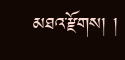མཐའ་རྫོགས། །